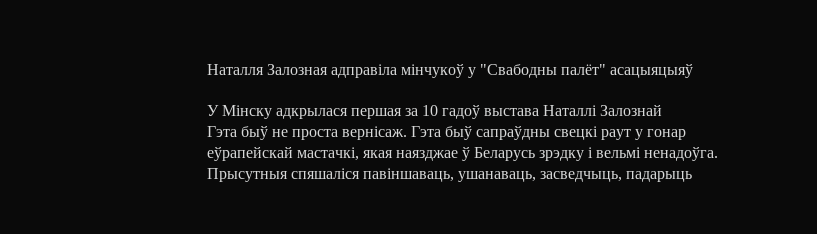Наталля Залозная адправіла мінчукоў у "Свабодны палёт" асацыяцыяў

У Мінску адкрылася першая за 10 гадоў выстава Наталлі Залознай
Гэта быў не проста вернісаж. Гэта быў сапраўдны свецкі раут у гонар еўрапейскай мастачкі, якая наязджае ў Беларусь зрэдку і вельмі ненадоўга. Прысутныя спяшаліся павіншаваць, ушанаваць, засведчыць, падарыць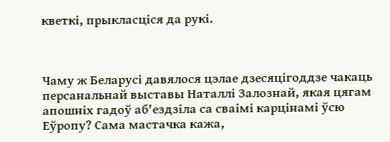кветкі, прыкласціся да рукі.



Чаму ж Беларусі давялося цэлае дзесяцігоддзе чакаць персанальнай выставы Наталлі Залознай, якая цягам апошніх гадоў аб'ездзіла са сваімі карцінамі ўсю Еўропу? Сама мастачка кажа,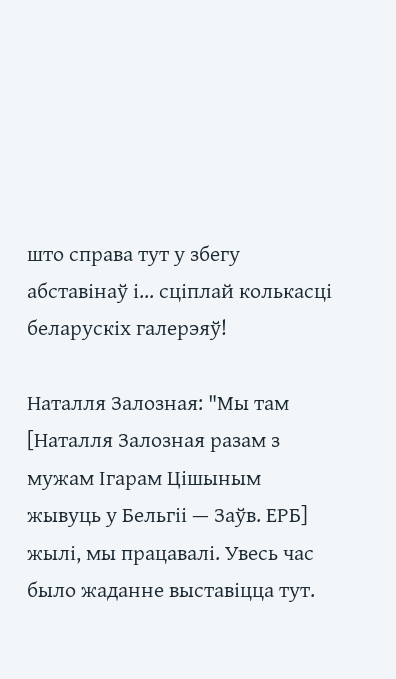што справа тут у збегу абставінаў і... сціплай колькасці беларускіх галерэяў!

Наталля Залозная: "Мы там [Наталля Залозная разам з мужам Ігарам Цішыным жывуць у Бельгіі — Заўв. ЕРБ] жылі, мы працавалі. Увесь час было жаданне выставіцца тут.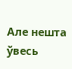Але нешта ўвесь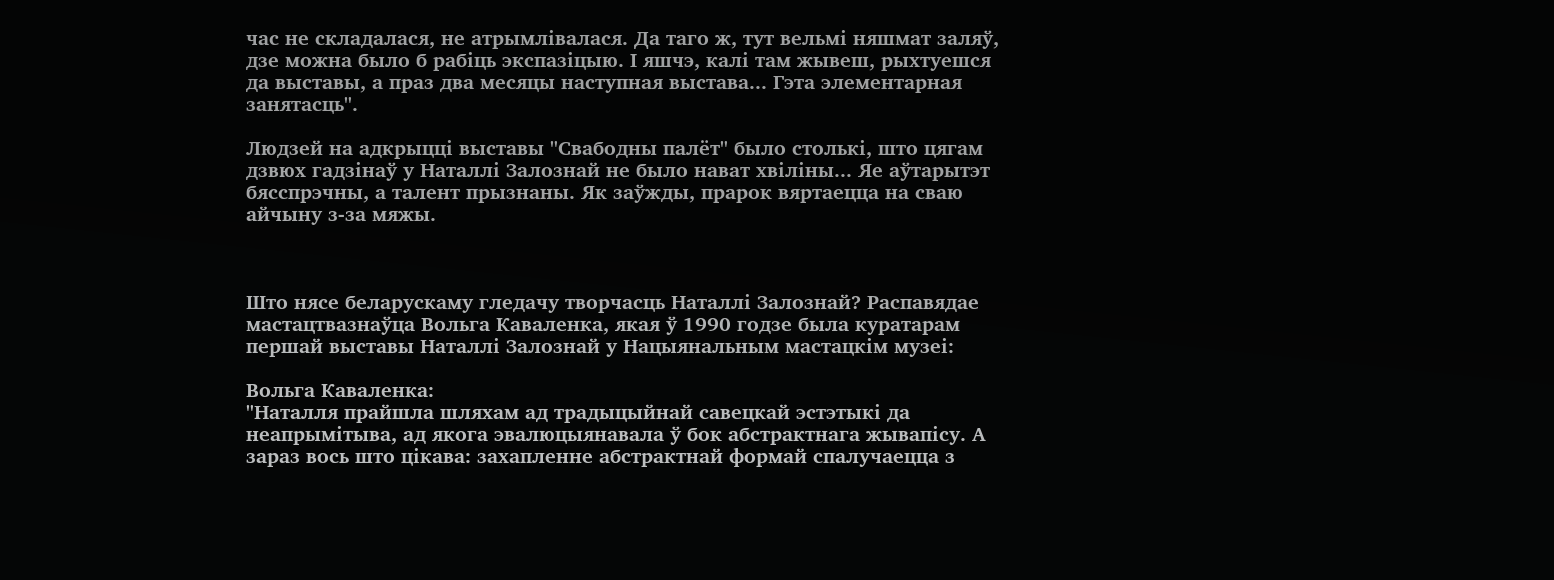час не складалася, не атрымлівалася. Да таго ж, тут вельмі няшмат заляў, дзе можна было б рабіць экспазіцыю. І яшчэ, калі там жывеш, рыхтуешся да выставы, а праз два месяцы наступная выстава... Гэта элементарная занятасць".

Людзей на адкрыцці выставы "Свабодны палёт" было столькі, што цягам дзвюх гадзінаў у Наталлі Залознай не было нават хвіліны... Яе аўтарытэт бясспрэчны, а талент прызнаны. Як заўжды, прарок вяртаецца на сваю айчыну з-за мяжы.



Што нясе беларускаму гледачу творчасць Наталлі Залознай? Распавядае мастацтвазнаўца Вольга Каваленка, якая ў 1990 годзе была куратарам першай выставы Наталлі Залознай у Нацыянальным мастацкім музеі:

Вольга Каваленка:
"Наталля прайшла шляхам ад традыцыйнай савецкай эстэтыкі да неапрымітыва, ад якога эвалюцыянавала ў бок абстрактнага жывапісу. А зараз вось што цікава: захапленне абстрактнай формай спалучаецца з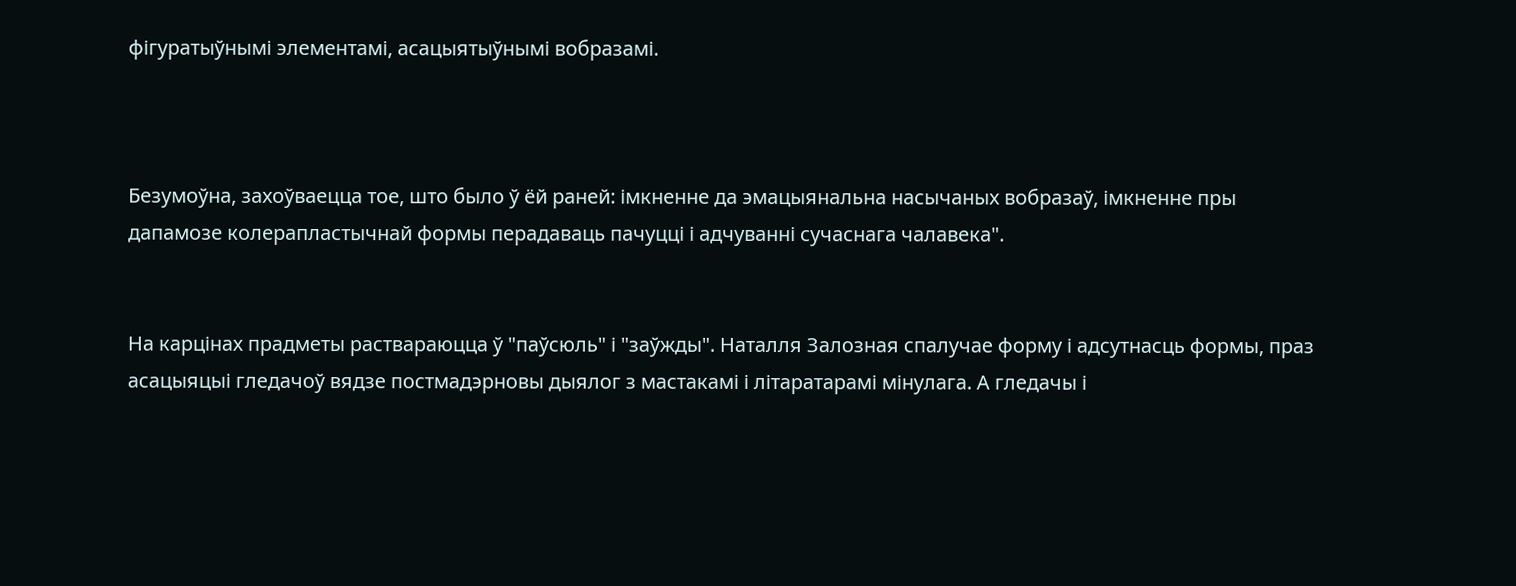фігуратыўнымі элементамі, асацыятыўнымі вобразамі.



Безумоўна, захоўваецца тое, што было ў ёй раней: імкненне да эмацыянальна насычаных вобразаў, імкненне пры дапамозе колерапластычнай формы перадаваць пачуцці і адчуванні сучаснага чалавека".


На карцінах прадметы раствараюцца ў "паўсюль" і "заўжды". Наталля Залозная спалучае форму і адсутнасць формы, праз асацыяцыі гледачоў вядзе постмадэрновы дыялог з мастакамі і літаратарамі мінулага. А гледачы і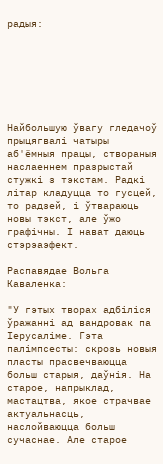радыя:







Найбольшую ўвагу гледачоў прыцягвалі чатыры аб'ёмныя працы, створаныя наслаеннем празрыстай стужкі з тэкстам. Радкі літар кладуцца то гусцей, то радзей, і ўтвараюць новы тэкст, але ўжо графічны. І нават даюць стэрэаэфект.

Распавядае Вольга Каваленка:

"У гэтых творах адбіліся ўражанні ад вандровак па Іерусаліме. Гэта палімпсесты: скрозь новыя пласты прасвечваюцца больш старыя, даўнія. На старое, напрыклад, мастацтва, якое страчвае актуальнасць, наслойваюцца больш сучаснае. Але старое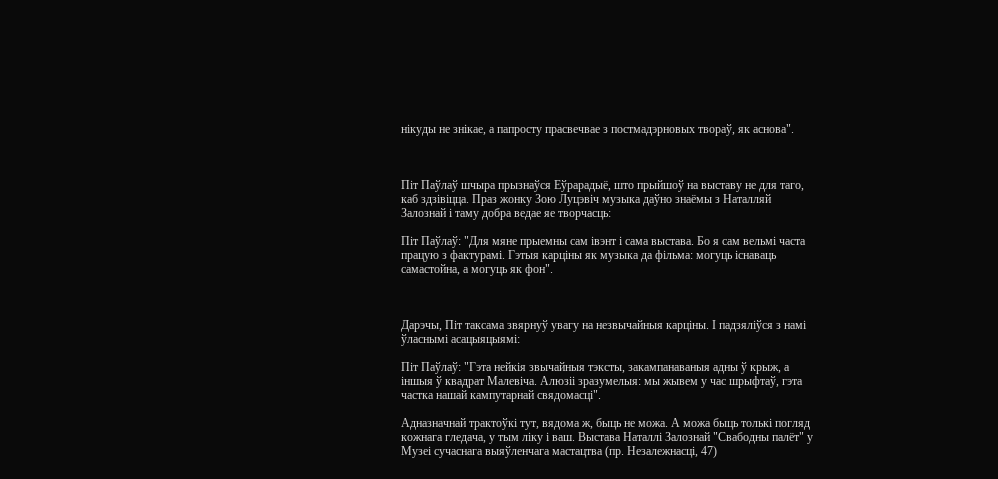нікуды не знікае, а папросту прасвечвае з постмадэрновых твораў, як аснова".



Піт Паўлаў шчыра прызнаўся Еўрарадыё, што прыйшоў на выставу не для таго, каб здзівіцца. Праз жонку Зою Луцэвіч музыка даўно знаёмы з Наталляй Залознай і таму добра ведае яе творчасць:

Піт Паўлаў: "Для мяне прыемны сам івэнт і сама выстава. Бо я сам вельмі часта працую з фактурамі. Гэтыя карціны як музыка да фільма: могуць існаваць самастойна, а могуць як фон".



Дарэчы, Піт таксама звярнуў увагу на незвычайныя карціны. І падзяліўся з намі ўласнымі асацыяцыямі:

Піт Паўлаў: "Гэта нейкія звычайныя тэксты, закампанаваныя адны ў крыж, а іншыя ў квадрат Малевіча. Алюзіі зразумелыя: мы жывем у час шрыфтаў, гэта частка нашай кампутарнай свядомасці".

Адназначнай трактоўкі тут, вядома ж, быць не можа. А можа быць толькі погляд кожнага гледача, у тым ліку і ваш. Выстава Наталлі Залознай "Свабодны палёт" у Музеі сучаснага выяўленчага мастацтва (пр. Незалежнасці, 47)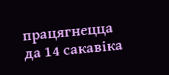працягнецца да 14 сакавіка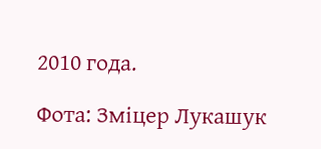2010 года.

Фота: Зміцер Лукашук